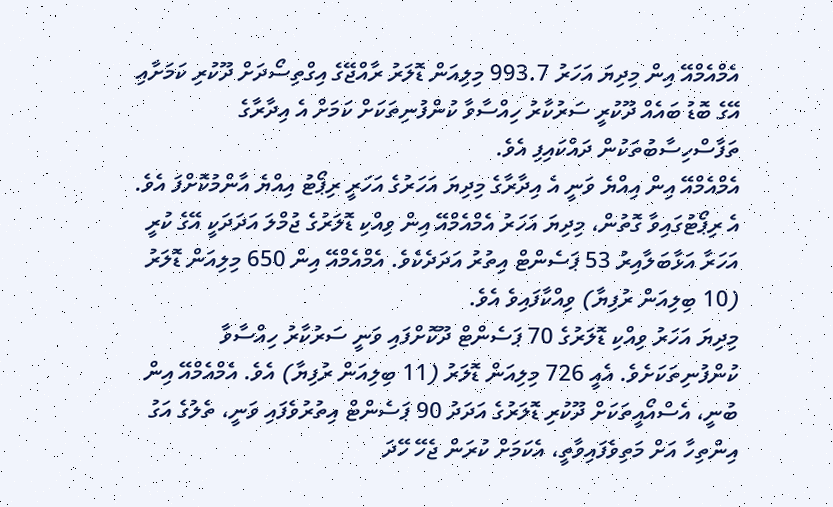އެމްއެމްއޭ އިން މިދިޔަ އަހަރު 993.7 މިލިއަން ޑޮލަރު ރާއްޖޭގެ އިގްތިސޯދަށް ދޫކުރި ކަމަށާއި އޭގެ ބޮޑު ބައެއް ދޫކުރީ ސަރުކާރު ހިއްސާވާ ކުންފުނިތަކަށް ކަމަށް އެ އިދާރާގެ ތަފާސްހިސާބުތަކުން ދައްކައިފި އެވެ.
އެމްއެމްއޭ އިން އިއްޔެ ވަނީ އެ އިދާރާގެ މިދިޔަ އަހަރުގެ އަހަރީ ރިޕޯޓު އިއްޔެ އާންމުކޮށްފަ އެވެ. އެ ރިޕޯޓުގައިވާ ގޮތުން، މިދިޔަ އަހަރު އެމްއެމްއޭ އިން ވިއްކި ޑޮލަރުގެ ޖުމްލަ އަދަދަކީ އޭގެ ކުރީ އަހަރާ އަޅާބަލާއިރު 53 ޕަސެންޓް އިތުރު އަދަދެކެވެ. އެމްއެމްއޭ އިން 650 މިލިއަން ޑޮލަރު (10 ބިލިއަން ރުފިޔާ) ވިއްކާފައިވެ އެވެ.
މިދިޔަ އަހަރު ވިއްކި ޑޮލަރުގެ 70 ޕަސެންޓް ދޫކޮށްފައި ވަނީ ސަރުކާރު ހިއްސާވާ ކުންފުނިތަކަށެވެ. އެއީ 726 މިލިއަން ޑޮލަރު (11 ބިލިއަން ރުފިޔާ) އެވެ. އެމްއެމްއޭ އިން ބުނީ، އެސްއޯއީތަކަށް ދޫކުރި ޑޮލަރުގެ އަދަދު 90 ޕަސެންޓް އިތުރުވެފައި ވަނީ، ތެލުގެ އަގު އިންތިހާ އަށް މަތިވެފައިވާތީ، އެކަމަށް ކުރަން ޖެހޭ ހޭދަ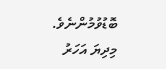ބޮޑުވުމުންނެވެ.
މިދިޔަ އަހަރު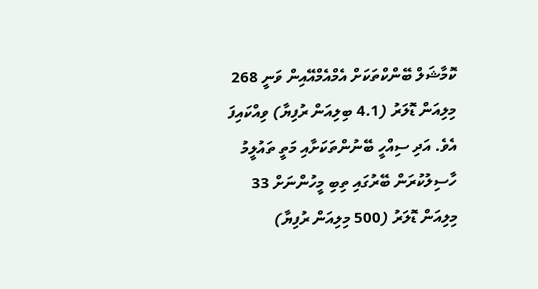ކޮމާޝަލް ބޭންކްތަކަށް އެމްއެމްއޭއިން ވަނީ 268 މިލިއަން ޑޮލަރު (4.1 ބިލިއަން ރުފިޔާ) ވިއްކައިފަ އެވެ. އަދި ސިއްހީ ބޭނުންތަކަށާއި މަތީ ތައުލީމު ހާސިލުކުރަން ބޭރުގައި ތިބި މީހުންނަށް 33 މިލިއަން ޑޮލަރު (500 މިލިއަން ރުފިޔާ)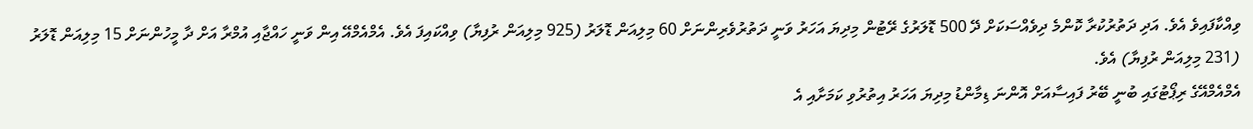ވިއްކާފައިވެ އެވެ. އަދި ދަތުރުކުރާ ކޮންމެ ދިވެއްސަކަށް ދޭ 500 ޑޮލަރުގެ ރޭޓުން މިދިޔަ އަހަރު ވަނީ ދަތުރުވެރިންނަށް 60 މިލިއަން ޑޮލަރު (925 މިލިއަން ރުފިޔާ) ވިއްކައިފަ އެވެ. އެމްއެމްއޭ އިން ވަނީ ހައްޖާއި އުމްރާ އަށް ދާ މީހުންނަށް 15 މިލިއަން ޑޮލަރު (231 މިލިއަން ރުފިޔާ) އެވެ.
އެމްއެމްއޭގެ ރިޕޯޓުގައި ބުނީ ބޭރު ފައިސާއަށް އޮންނަ ޑިމާންޑު މިދިޔަ އަހަރު އިތުރުވި ކަމަށާއި އެ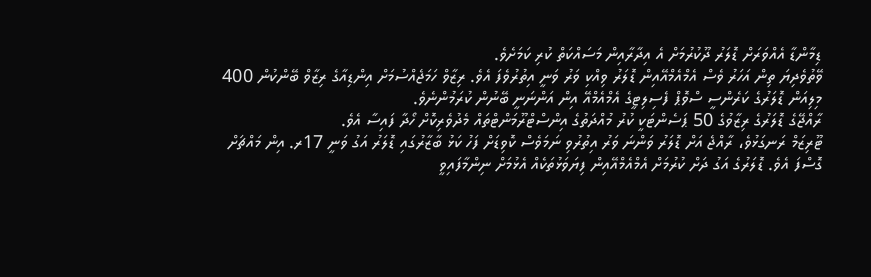ޑިމާންޑާ އެއްވަރަށް ޑޮލަރު ދޫކުރުމަށް އެ އިދާރާއިން މަސައްކަތް ކުރި ކަމަށެވެ.
ވޭތުވެދިޔަ ތިން އަހަރު ވެސް އެމްއެމްއޭއިން ޑޮލަރު ވިއްކި ވަރު ވަނީ އިތުރުވެފަ އެވެ. ރިޒާވް ހަމަޖެއްސުމަށް އިންޑިއާގެ ރިޒާވް ބޭންކުން 400 މިލިއަން ޑޮލަރުގެ ކަރެންސީ ސްވޮޕް ފެސިލިޓީގެ އެމްއެމްއޭ އިން އަންނަނީ ބޭނުން ކުރަމުންނެވެ.
ރާއްޖޭގެ ޑޮލަރުގެ ރިޒާވުގެ 50 ޕަސެންޓަކީ ކުރު މުއްދަތުގެ އިންސްޓްރޫމަންޓްތައް މެދުވެރިކޮށް ހޯދާ ފައިސާ އެވެ.
ޓޫރިޒަމް ރަނގަޅުވެ، ރާއްޖެ އަށް ޑޮލަރު ވަންނަ ވަރު އިތުރުވި ނަމަވެސް ކޮވިޑަށް ފަހު ކަޅު ބާޒާރުގައި ޑޮލަރު އަގު ވަނީ 17ރ. އިން މައްޗަށް ގޮސްފަ އެވެ. ޑޮލަރުގެ އަގު ދަށް ކުރުމަށް އެމްއެމްއޭއިން ފިޔަވަޅުތަކެއް އެޅުމަށް ނިންމާފައިވީ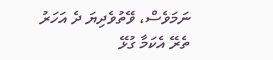ނަމަވެސް، ވޭތުވެދިޔަ ދެ އަހަރު ތެރޭ އެކަމާ ގުޅޭ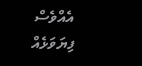އެއްވެސް ފިޔަވަޅެއް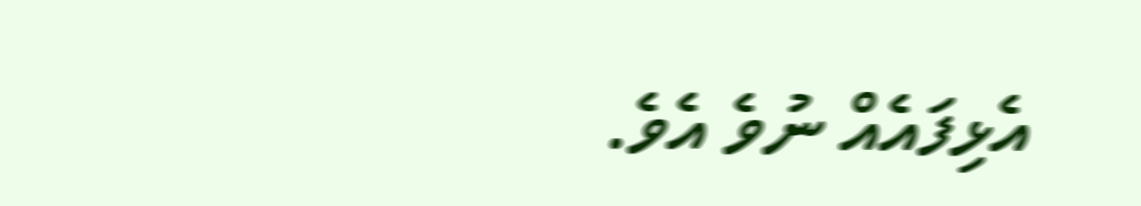އެޅިފައެއް ނުވެ އެވެ.